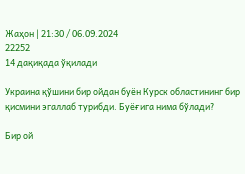Жаҳон | 21:30 / 06.09.2024
22252
14 дақиқада ўқилади

Украина қўшини бир ойдан буён Курск областининг бир қисмини эгаллаб турибди. Буёғига нима бўлади?

Бир ой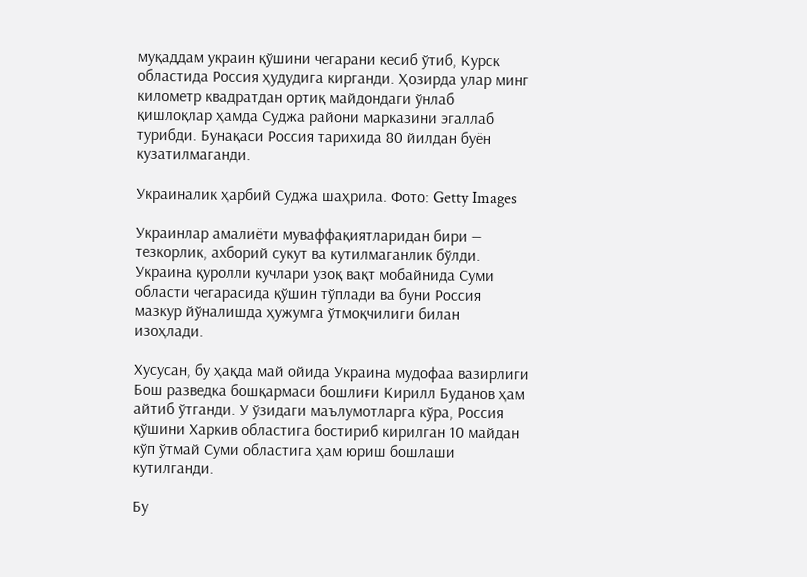муқаддам украин қўшини чегарани кесиб ўтиб, Курск областида Россия ҳудудига кирганди. Ҳозирда улар минг километр квадратдан ортиқ майдондаги ўнлаб қишлоқлар ҳамда Суджа райони марказини эгаллаб турибди. Бунақаси Россия тарихида 80 йилдан буён кузатилмаганди.

Украиналик ҳарбий Суджа шаҳрила. Фото: Getty Images

Украинлар амалиёти муваффақиятларидан бири — тезкорлик, ахборий сукут ва кутилмаганлик бўлди. Украина қуролли кучлари узоқ вақт мобайнида Суми области чегарасида қўшин тўплади ва буни Россия мазкур йўналишда ҳужумга ўтмоқчилиги билан изоҳлади.

Хусусан, бу ҳақда май ойида Украина мудофаа вазирлиги Бош разведка бошқармаси бошлиғи Кирилл Буданов ҳам айтиб ўтганди. У ўзидаги маълумотларга кўра, Россия қўшини Харкив областига бостириб кирилган 10 майдан кўп ўтмай Суми областига ҳам юриш бошлаши кутилганди.

Бу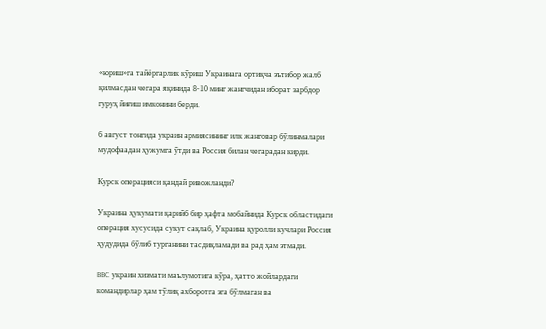«юриш»га тайёргарлик кўриш Украинага ортиқча эътибор жалб қилмасдан чегара яқинида 8-10 минг жангчидан иборат зарбдор гуруҳ йиғиш имконини берди.

6 август тонгида украин армиясининг илк жанговар бўлинмалари мудофаадан ҳужумга ўтди ва Россия билан чегарадан кирди.

Курск операцияси қандай ривожланди?

Украина ҳукумати қарийб бир ҳафта мобайнида Курск областидаги операция хусусида сукут сақлаб, Украина қуролли кучлари Россия ҳудудида бўлиб турганини тасдиқламади ва рад ҳам этмади.

BBC украин хизмати маълумотига кўра, ҳатто жойлардаги командирлар ҳам тўлиқ ахборотга эга бўлмаган ва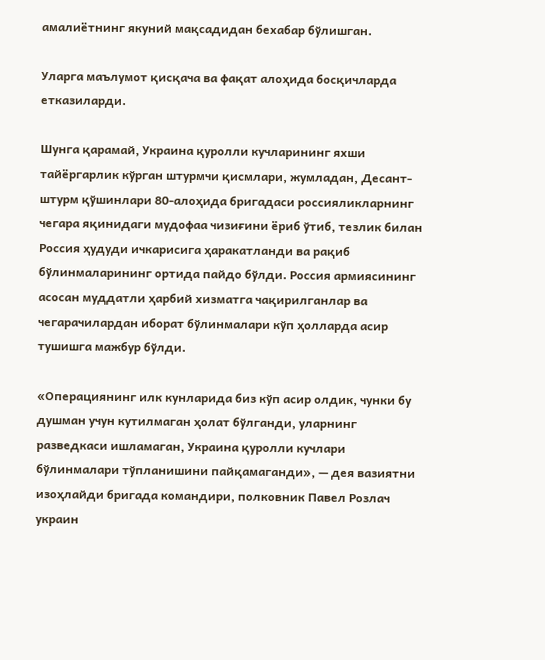амалиётнинг якуний мақсадидан бехабар бўлишган.

Уларга маълумот қисқача ва фақат алоҳида босқичларда етказиларди.

Шунга қарамай, Украина қуролли кучларининг яхши тайёргарлик кўрган штурмчи қисмлари, жумладан, Десант-штурм қўшинлари 80-алоҳида бригадаси россияликларнинг чегара яқинидаги мудофаа чизиғини ёриб ўтиб, тезлик билан Россия ҳудуди ичкарисига ҳаракатланди ва рақиб бўлинмаларининг ортида пайдо бўлди. Россия армиясининг асосан муддатли ҳарбий хизматга чақирилганлар ва чегарачилардан иборат бўлинмалари кўп ҳолларда асир тушишга мажбур бўлди.

«Операциянинг илк кунларида биз кўп асир олдик, чунки бу душман учун кутилмаган ҳолат бўлганди, уларнинг разведкаси ишламаган, Украина қуролли кучлари бўлинмалари тўпланишини пайқамаганди», — дея вазиятни изоҳлайди бригада командири, полковник Павел Розлач украин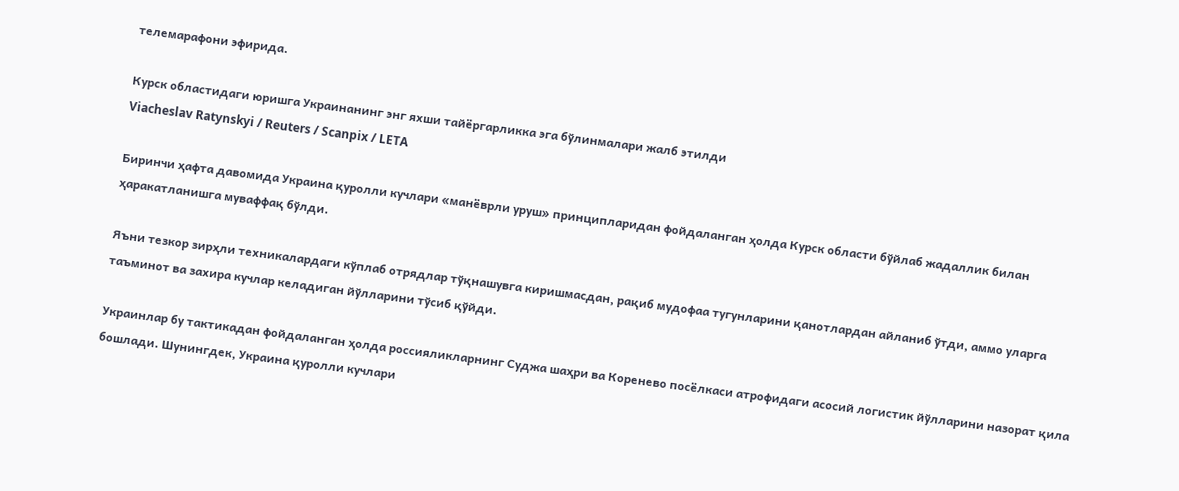телемарафони эфирида.

Курск областидаги юришга Украинанинг энг яхши тайёргарликка эга бўлинмалари жалб этилди
Viacheslav Ratynskyi / Reuters / Scanpix / LETA

Биринчи ҳафта давомида Украина қуролли кучлари «манёврли уруш» принципларидан фойдаланган ҳолда Курск области бўйлаб жадаллик билан ҳаракатланишга муваффақ бўлди.

Яъни тезкор зирҳли техникалардаги кўплаб отрядлар тўқнашувга киришмасдан, рақиб мудофаа тугунларини қанотлардан айланиб ўтди, аммо уларга таъминот ва захира кучлар келадиган йўлларини тўсиб қўйди.

Украинлар бу тактикадан фойдаланган ҳолда россияликларнинг Суджа шаҳри ва Коренево посёлкаси атрофидаги асосий логистик йўлларини назорат қила бошлади. Шунингдек, Украина қуролли кучлари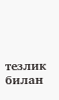тезлик билан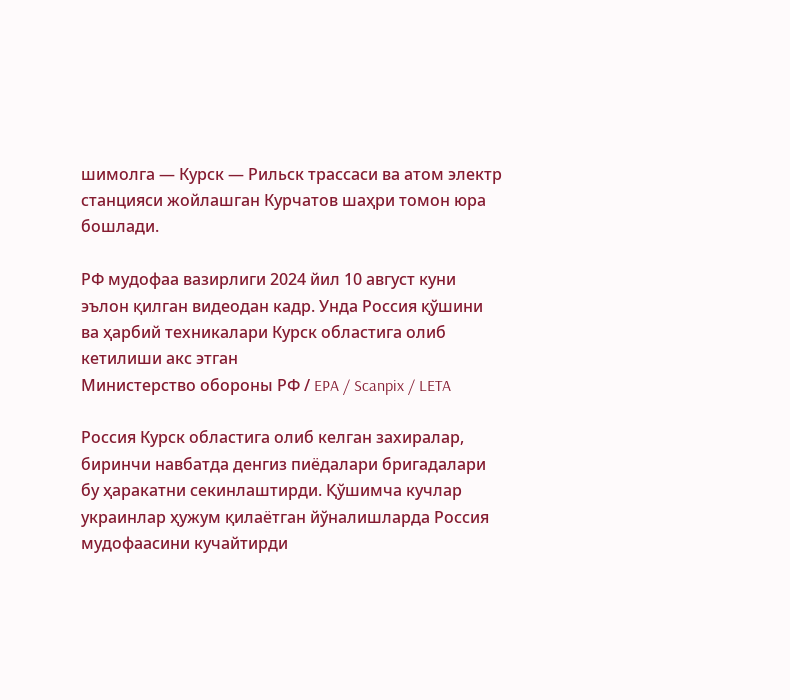шимолга — Курск — Рильск трассаси ва атом электр станцияси жойлашган Курчатов шаҳри томон юра бошлади.

РФ мудофаа вазирлиги 2024 йил 10 август куни эълон қилган видеодан кадр. Унда Россия қўшини ва ҳарбий техникалари Курск областига олиб кетилиши акс этган
Министерство обороны РФ / EPA / Scanpix / LETA

Россия Курск областига олиб келган захиралар, биринчи навбатда денгиз пиёдалари бригадалари бу ҳаракатни секинлаштирди. Қўшимча кучлар украинлар ҳужум қилаётган йўналишларда Россия мудофаасини кучайтирди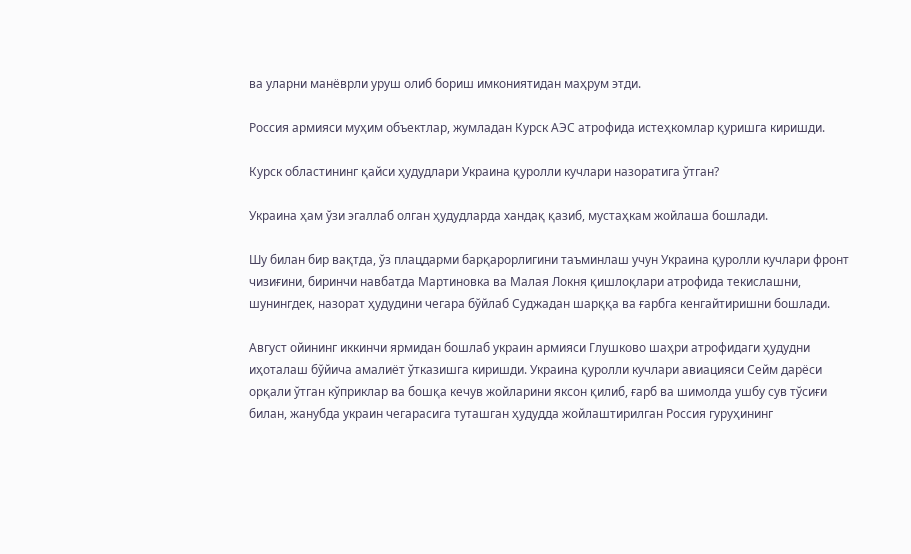ва уларни манёврли уруш олиб бориш имкониятидан маҳрум этди.

Россия армияси муҳим объектлар, жумладан Курск АЭС атрофида истеҳкомлар қуришга киришди.

Курск областининг қайси ҳудудлари Украина қуролли кучлари назоратига ўтган?

Украина ҳам ўзи эгаллаб олган ҳудудларда хандақ қазиб, мустаҳкам жойлаша бошлади.

Шу билан бир вақтда, ўз плацдарми барқарорлигини таъминлаш учун Украина қуролли кучлари фронт чизиғини, биринчи навбатда Мартиновка ва Малая Локня қишлоқлари атрофида текислашни, шунингдек, назорат ҳудудини чегара бўйлаб Суджадан шарққа ва ғарбга кенгайтиришни бошлади.

Август ойининг иккинчи ярмидан бошлаб украин армияси Глушково шаҳри атрофидаги ҳудудни иҳоталаш бўйича амалиёт ўтказишга киришди. Украина қуролли кучлари авиацияси Сейм дарёси орқали ўтган кўприклар ва бошқа кечув жойларини яксон қилиб, ғарб ва шимолда ушбу сув тўсиғи билан, жанубда украин чегарасига туташган ҳудудда жойлаштирилган Россия гуруҳининг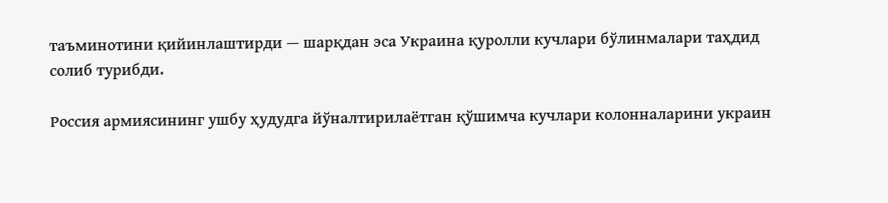таъминотини қийинлаштирди — шарқдан эса Украина қуролли кучлари бўлинмалари таҳдид солиб турибди.

Россия армиясининг ушбу ҳудудга йўналтирилаётган қўшимча кучлари колонналарини украин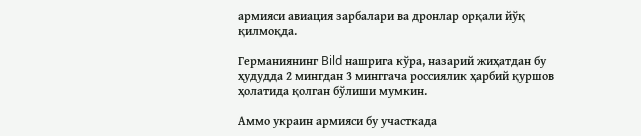армияси авиация зарбалари ва дронлар орқали йўқ қилмоқда.

Германиянинг Bild нашрига кўра, назарий жиҳатдан бу ҳудудда 2 мингдан 3 минггача россиялик ҳарбий қуршов ҳолатида қолган бўлиши мумкин.

Аммо украин армияси бу участкада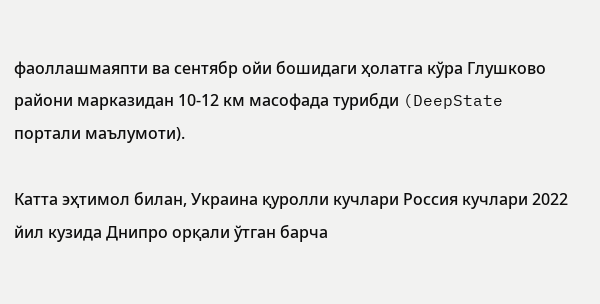фаоллашмаяпти ва сентябр ойи бошидаги ҳолатга кўра Глушково райони марказидан 10-12 км масофада турибди (DeepState портали маълумоти).

Катта эҳтимол билан, Украина қуролли кучлари Россия кучлари 2022 йил кузида Днипро орқали ўтган барча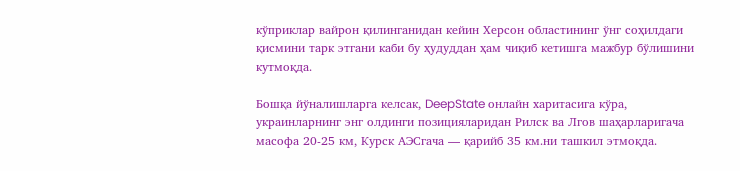кўприклар вайрон қилинганидан кейин Херсон областининг ўнг соҳилдаги қисмини тарк этгани каби бу ҳудуддан ҳам чиқиб кетишга мажбур бўлишини кутмоқда.

Бошқа йўналишларга келсак, DeepState онлайн харитасига кўра, украинларнинг энг олдинги позицияларидан Рилск ва Лгов шаҳарларигача масофа 20-25 км, Курск АЭСгача — қарийб 35 км.ни ташкил этмоқда.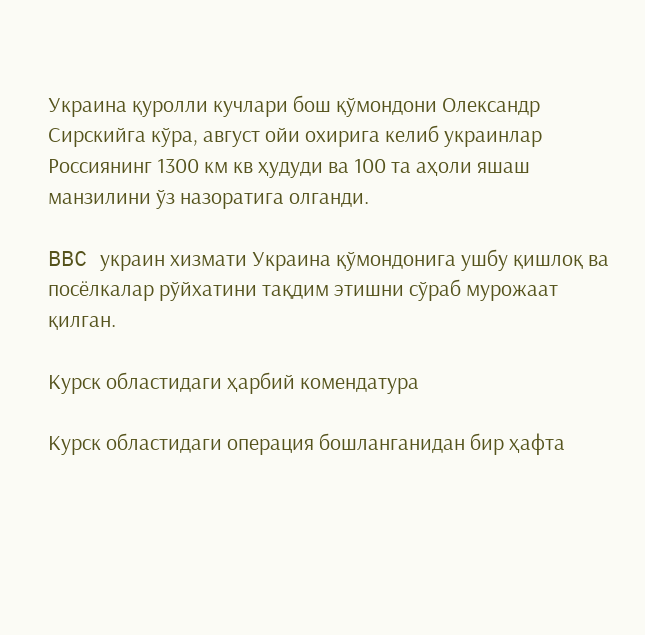Украина қуролли кучлари бош қўмондони Олександр Сирскийга кўра, август ойи охирига келиб украинлар Россиянинг 1300 км кв ҳудуди ва 100 та аҳоли яшаш манзилини ўз назоратига олганди.

BBC украин хизмати Украина қўмондонига ушбу қишлоқ ва посёлкалар рўйхатини тақдим этишни сўраб мурожаат қилган.

Курск областидаги ҳарбий комендатура

Курск областидаги операция бошланганидан бир ҳафта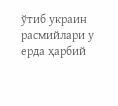ўтиб украин расмийлари у ерда ҳарбий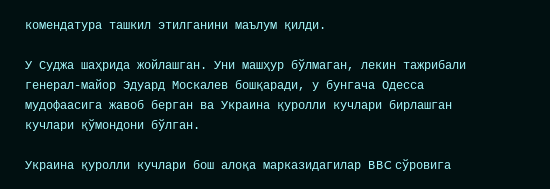комендатура ташкил этилганини маълум қилди.

У Суджа шаҳрида жойлашган. Уни машҳур бўлмаган, лекин тажрибали генерал-майор Эдуард Москалев бошқаради, у бунгача Одесса мудофаасига жавоб берган ва Украина қуролли кучлари бирлашган кучлари қўмондони бўлган.

Украина қуролли кучлари бош алоқа марказидагилар BBC сўровига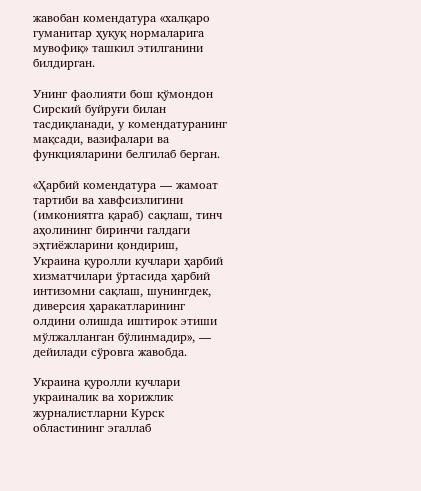жавобан комендатура «халқаро гуманитар ҳуқуқ нормаларига мувофиқ» ташкил этилганини билдирган.

Унинг фаолияти бош қўмондон Сирский буйруғи билан тасдиқланади, у комендатуранинг мақсади, вазифалари ва функцияларини белгилаб берган.

«Ҳарбий комендатура — жамоат тартиби ва хавфсизлигини (имкониятга қараб) сақлаш, тинч аҳолининг биринчи галдаги эҳтиёжларини қондириш, Украина қуролли кучлари ҳарбий хизматчилари ўртасида ҳарбий интизомни сақлаш, шунингдек, диверсия ҳаракатларининг олдини олишда иштирок этиши мўлжалланган бўлинмадир», — дейилади сўровга жавобда.

Украина қуролли кучлари украиналик ва хорижлик журналистларни Курск областининг эгаллаб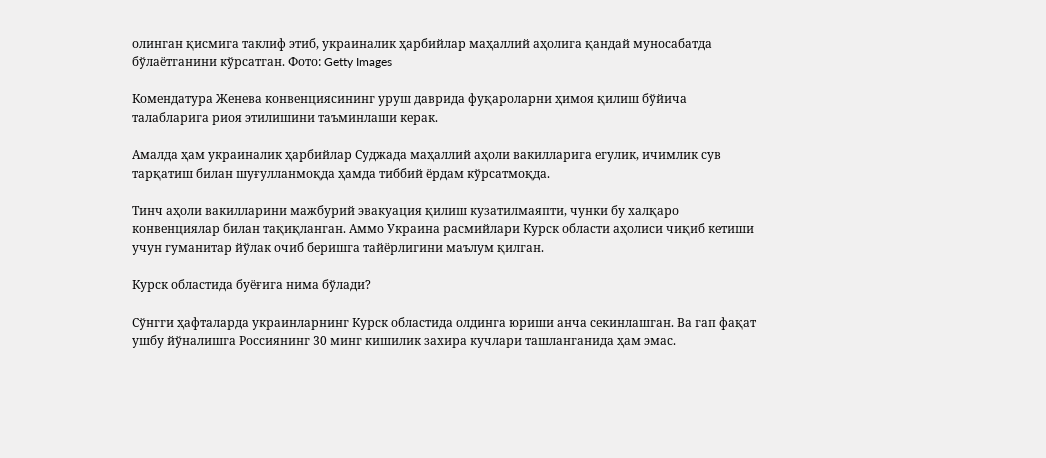олинган қисмига таклиф этиб, украиналик ҳарбийлар маҳаллий аҳолига қандай муносабатда бўлаётганини кўрсатган. Фото: Getty Images

Комендатура Женева конвенциясининг уруш даврида фуқароларни ҳимоя қилиш бўйича талабларига риоя этилишини таъминлаши керак.

Амалда ҳам украиналик ҳарбийлар Суджада маҳаллий аҳоли вакилларига егулик, ичимлик сув тарқатиш билан шуғулланмоқда ҳамда тиббий ёрдам кўрсатмоқда.

Тинч аҳоли вакилларини мажбурий эвакуация қилиш кузатилмаяпти, чунки бу халқаро конвенциялар билан тақиқланган. Аммо Украина расмийлари Курск области аҳолиси чиқиб кетиши учун гуманитар йўлак очиб беришга тайёрлигини маълум қилган.

Курск областида буёғига нима бўлади?

Сўнгги ҳафталарда украинларнинг Курск областида олдинга юриши анча секинлашган. Ва гап фақат ушбу йўналишга Россиянинг 30 минг кишилик захира кучлари ташланганида ҳам эмас.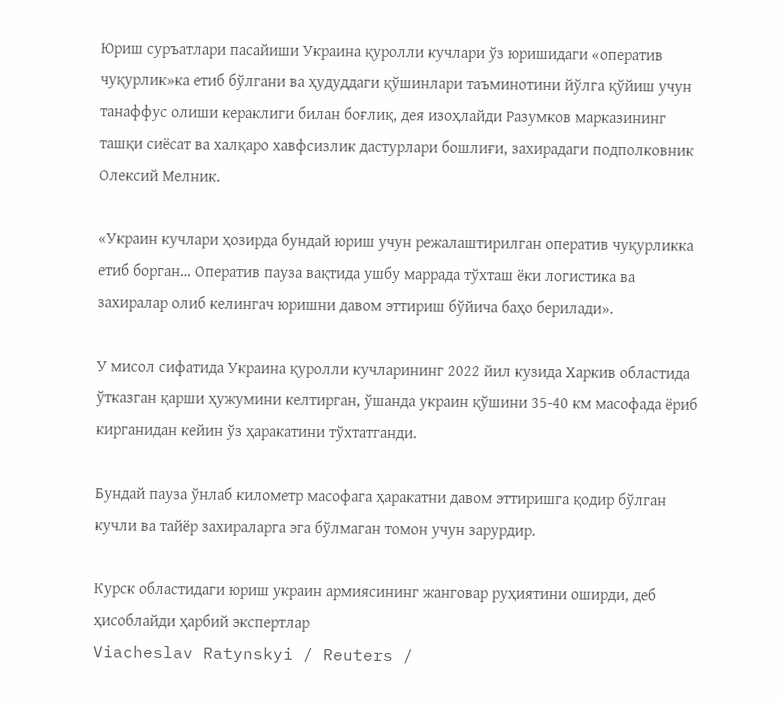Юриш суръатлари пасайиши Украина қуролли кучлари ўз юришидаги «оператив чуқурлик»ка етиб бўлгани ва ҳудуддаги қўшинлари таъминотини йўлга қўйиш учун танаффус олиши кераклиги билан боғлиқ, дея изоҳлайди Разумков марказининг ташқи сиёсат ва халқаро хавфсизлик дастурлари бошлиғи, захирадаги подполковник Олексий Мелник.

«Украин кучлари ҳозирда бундай юриш учун режалаштирилган оператив чуқурликка етиб борган… Оператив пауза вақтида ушбу маррада тўхташ ёки логистика ва захиралар олиб келингач юришни давом эттириш бўйича баҳо берилади».

У мисол сифатида Украина қуролли кучларининг 2022 йил кузида Харкив областида ўтказган қарши ҳужумини келтирган, ўшанда украин қўшини 35-40 км масофада ёриб кирганидан кейин ўз ҳаракатини тўхтатганди.

Бундай пауза ўнлаб километр масофага ҳаракатни давом эттиришга қодир бўлган кучли ва тайёр захираларга эга бўлмаган томон учун зарурдир.

Курск областидаги юриш украин армиясининг жанговар руҳиятини оширди, деб ҳисоблайди ҳарбий экспертлар
Viacheslav Ratynskyi / Reuters /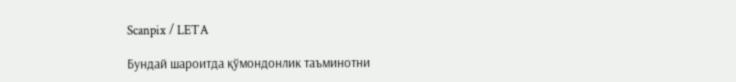Scanpix / LETA

Бундай шароитда қўмондонлик таъминотни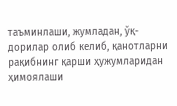таъминлаши, жумладан, ўқ-дорилар олиб келиб, қанотларни рақибнинг қарши ҳужумларидан ҳимоялаши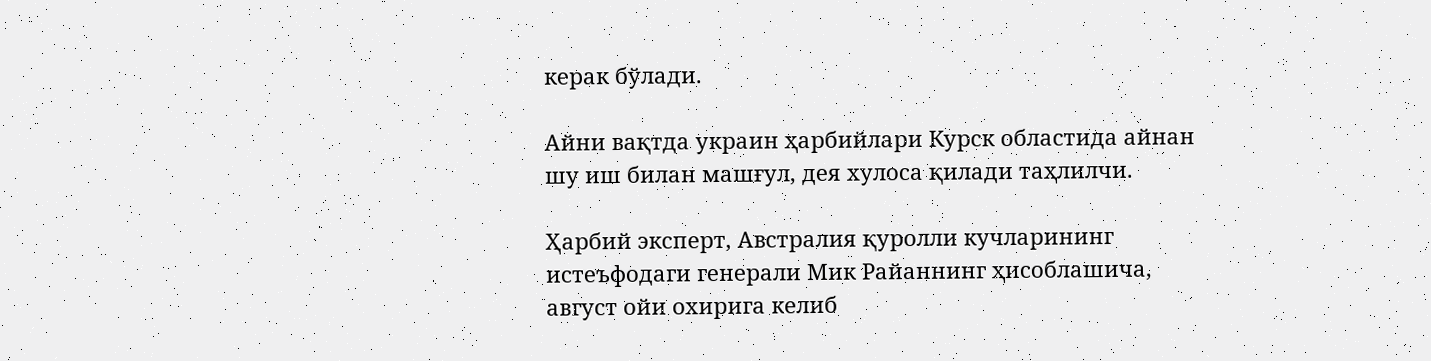керак бўлади.

Айни вақтда украин ҳарбийлари Курск областида айнан шу иш билан машғул, дея хулоса қилади таҳлилчи.

Ҳарбий эксперт, Австралия қуролли кучларининг истеъфодаги генерали Мик Райаннинг ҳисоблашича, август ойи охирига келиб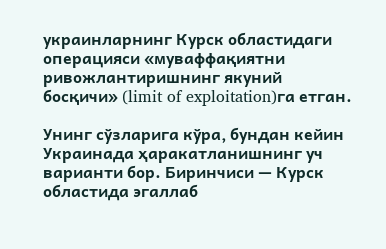украинларнинг Курск областидаги операцияси «муваффақиятни ривожлантиришнинг якуний босқичи» (limit of exploitation)га етган.

Унинг сўзларига кўра, бундан кейин Украинада ҳаракатланишнинг уч варианти бор. Биринчиси — Курск областида эгаллаб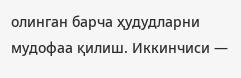олинган барча ҳудудларни мудофаа қилиш. Иккинчиси —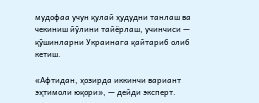мудофаа учун қулай ҳудудни танлаш ва чекиниш йўлини тайёрлаш, учинчиси — қўшинларни Украинага қайтариб олиб кетиш.

«Афтидан, ҳозирда иккинчи вариант эҳтимоли юқори», — дейди эксперт.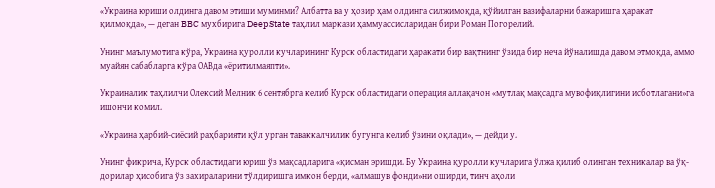«Украина юриши олдинга давом этиши муминми? Албатта ва у ҳозир ҳам олдинга силжимоқда, қўйилган вазифаларни бажаришга ҳаракат қилмоқда», — деган BBC мухбирига DeepState таҳлил маркази ҳаммуассисларидан бири Роман Погорелий.

Унинг маълумотига кўра, Украина қуролли кучларининг Курск областидаги ҳаракати бир вақтнинг ўзида бир неча йўналишда давом этмоқда, аммо муайян сабабларга кўра ОАВда «ёритилмаяпти».

Украиналик таҳлилчи Олексий Мелник 6 сентябрга келиб Курск областидаги операция аллақачон «мутлақ мақсадга мувофиқлигини исботлагани»га ишончи комил.

«Украина ҳарбий-сиёсий раҳбарияти қўл урган таваккалчилик бугунга келиб ўзини оқлади», — дейди у.

Унинг фикрича, Курск областидаги юриш ўз мақсадларига «қисман эришди. Бу Украина қуролли кучларига ўлжа қилиб олинган техникалар ва ўқ-дорилар ҳисобига ўз захираларини тўлдиришга имкон берди, «алмашув фонди»ни оширди, тинч аҳоли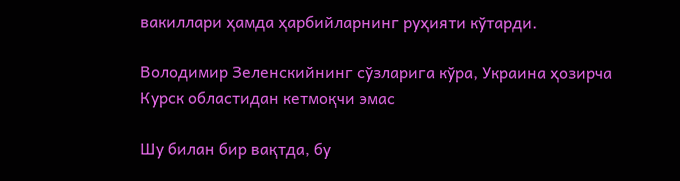вакиллари ҳамда ҳарбийларнинг руҳияти кўтарди.

Володимир Зеленскийнинг сўзларига кўра, Украина ҳозирча Курск областидан кетмоқчи эмас

Шу билан бир вақтда, бу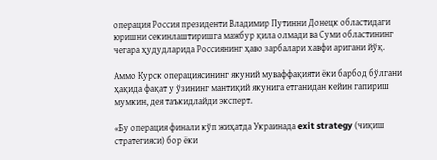операция Россия президенти Владимир Путинни Донецк областидаги юришни секинлаштиришга мажбур қила олмади ва Суми областининг чегара ҳудудларида Россиянинг ҳаво зарбалари хавфи аригани йўқ.

Аммо Курск операциясининг якуний муваффақияти ёки барбод бўлгани ҳақида фақат у ўзининг мантиқий якунига етганидан кейин гапириш мумкин, дея таъкидлайди эксперт.

«Бу операция финали кўп жиҳатда Украинада exit strategy (чиқиш стратегияси) бор ёки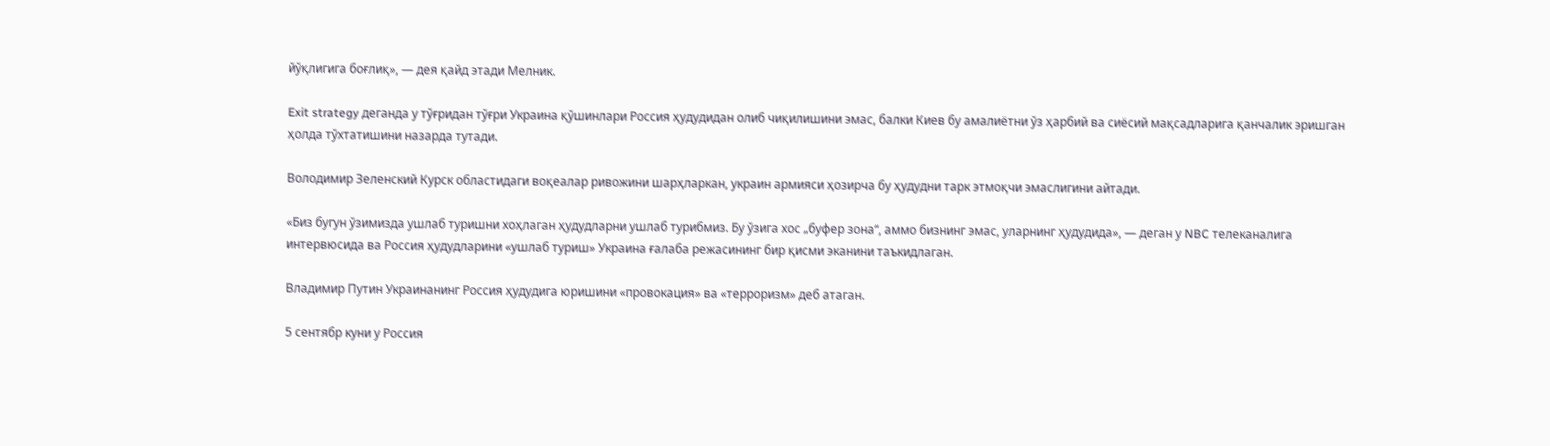йўқлигига боғлиқ», — дея қайд этади Мелник.

Exit strategy деганда у тўғридан тўғри Украина қўшинлари Россия ҳудудидан олиб чиқилишини эмас, балки Киев бу амалиётни ўз ҳарбий ва сиёсий мақсадларига қанчалик эришган ҳолда тўхтатишини назарда тутади.

Володимир Зеленский Курск областидаги воқеалар ривожини шарҳларкан, украин армияси ҳозирча бу ҳудудни тарк этмоқчи эмаслигини айтади.

«Биз бугун ўзимизда ушлаб туришни хоҳлаган ҳудудларни ушлаб турибмиз. Бу ўзига хос „буфер зона“, аммо бизнинг эмас, уларнинг ҳудудида», — деган у NBC телеканалига интервюсида ва Россия ҳудудларини «ушлаб туриш» Украина ғалаба режасининг бир қисми эканини таъкидлаган.

Владимир Путин Украинанинг Россия ҳудудига юришини «провокация» ва «терроризм» деб атаган.

5 сентябр куни у Россия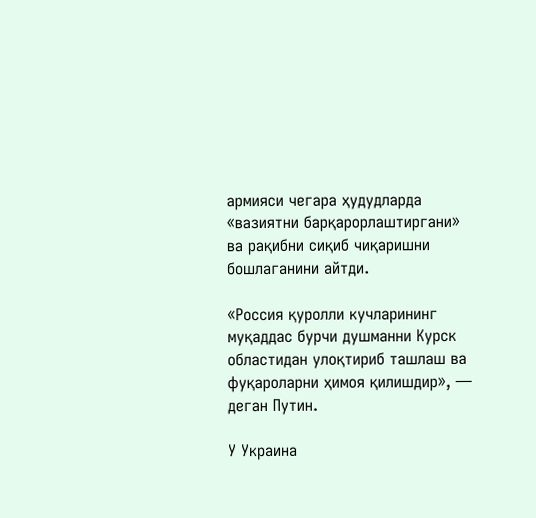армияси чегара ҳудудларда «вазиятни барқарорлаштиргани» ва рақибни сиқиб чиқаришни бошлаганини айтди.

«Россия қуролли кучларининг муқаддас бурчи душманни Курск областидан улоқтириб ташлаш ва фуқароларни ҳимоя қилишдир», — деган Путин.

У Украина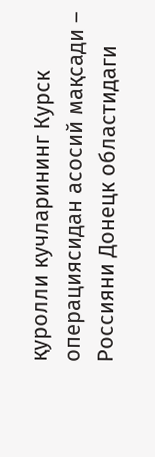қуролли кучларининг Курск операциясидан асосий мақсади – Россияни Донецк областидаги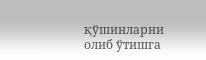қўшинларни олиб ўтишга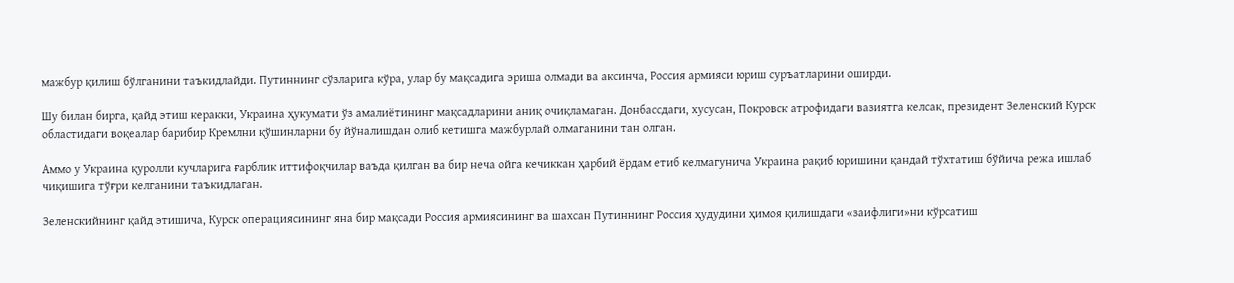мажбур қилиш бўлганини таъкидлайди. Путиннинг сўзларига кўра, улар бу мақсадига эриша олмади ва аксинча, Россия армияси юриш суръатларини оширди.

Шу билан бирга, қайд этиш керакки, Украина ҳукумати ўз амалиётининг мақсадларини аниқ очиқламаган. Донбассдаги, хусусан, Покровск атрофидаги вазиятга келсак, президент Зеленский Курск областидаги воқеалар барибир Кремлни қўшинларни бу йўналишдан олиб кетишга мажбурлай олмаганини тан олган.

Аммо у Украина қуролли кучларига ғарблик иттифоқчилар ваъда қилган ва бир неча ойга кечиккан ҳарбий ёрдам етиб келмагунича Украина рақиб юришини қандай тўхтатиш бўйича режа ишлаб чиқишига тўғри келганини таъкидлаган.

Зеленскийнинг қайд этишича, Курск операциясининг яна бир мақсади Россия армиясининг ва шахсан Путиннинг Россия ҳудудини ҳимоя қилишдаги «заифлиги»ни кўрсатиш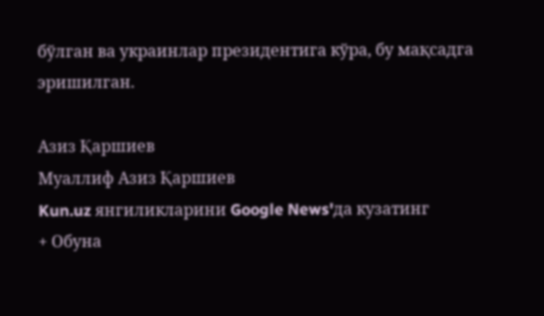бўлган ва украинлар президентига кўра, бу мақсадга эришилган.

Азиз Қаршиев
Муаллиф Азиз Қаршиев
Kun.uz янгиликларини Google News'да кузатинг
+ Обуна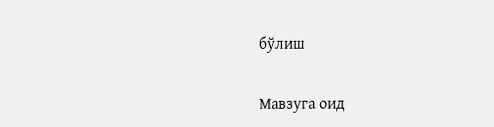бўлиш

Мавзуга оид